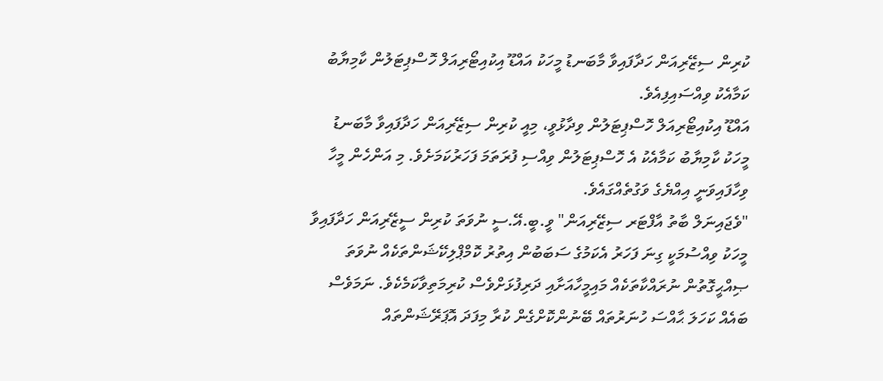ކުރިން ސިޒޭރިއަން ހަދާފައިވާ މާބަނޑު މީހަކު އައްޑޫ އިކުއިޓޯރިއަލް ހޮސްޕިޓަލުން ކާމިޔާބު ކަމާއެކު ވިއްސައިފިއެވެ.
އައްޑޫ އިކުއިޓޯރިއަލް ހޮސްޕިޓަލުން ވިދާޅުވީ، މިއީ ކުރިން ސިޒޭރިއަން ހަދާފައިވާ މާބަނޑު މީހަކު ކާމިޔާބު ކަމާއެކު އެ ހޮސްޕިޓަލުން ވިއްސި ފުރަތަމަ ފަހަރުކަމަށެވެ. މި އަންހެން މީހާ ވިހާފައިވަނީ އިއްޔެގެ ވަގުތެއްގައެވެ.
"ވެޖައިނަލް ބާތު އާފްޓަރ ސިޒޭރިއަން" ވީ.ބީ.އޭ.ސީ ނުވަތަ ކުރިން ސީޒޭރިއަން ހަދާފައިވާ މީހަކު ވިއްސުމަކީ ގިނަ ފަހަރު އެކަމުގެ ސަބަބުން އިތުރު ކޮމްޕްލިކޭޝަންތަކެއް ނުވަތަ ޞިއްޙީގޮތުން ނުރައްކާތަކެއް މައިމީހާއަށާއި ދަރިފުޅަށްވެސް ކުރިމަތިވާކަމެކެވެ. ނަމަވެސް ބައެއް ކަހަލަ ޙާއްސަ ހުނަރުތައް ބޭނުންކޮށްގެން ކުރާ މިފަދަ އޮޕަރޭޝަންތައް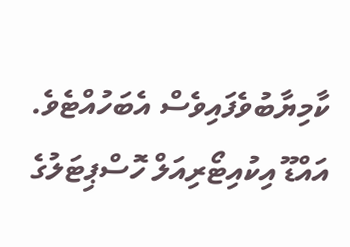ކާމިޔާބުވެފައިވެސް އެބަހުއްޓެވެ.
އައްޑޫ އިކުއިޓޯރިއަލް ހޮސްޕިޓަލުގެ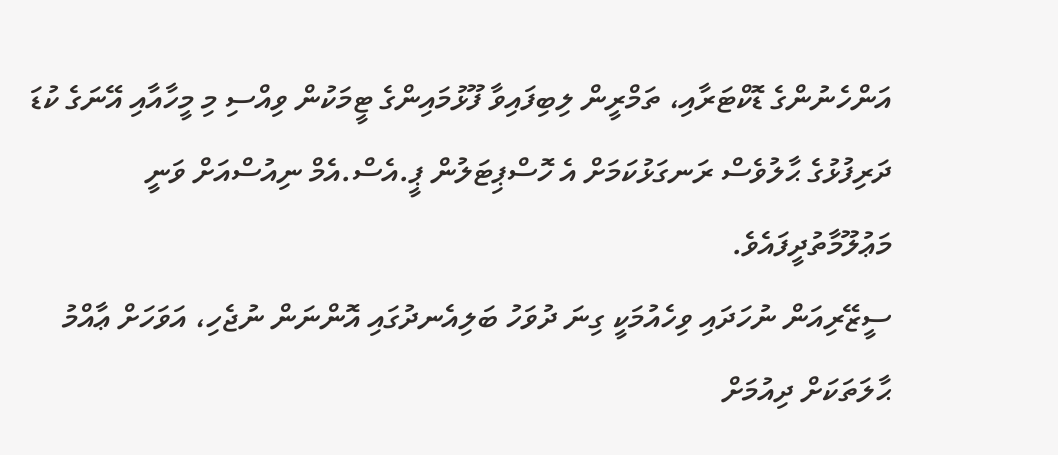އަންހެނުންގެ ޑޮކްޓަރާއި، ތަމްރީން ލިބިފައިވާ ފޫޅުމައިންގެ ޓީމަކުން ވިއްސި މި މީހާއާއި އޭނަގެ ކުޑަ ދަރިފުޅުގެ ޙާލުވެސް ރަނގަޅުކަމަށް އެ ހޮސްޕިޓަލުން ޕީ.އެސް.އެމް ނިއުސްއަށް ވަނީ މަޢުލޫމާތުދީފައެވެ.
ސީޒޭރިއަން ނުހަދައި ވިހެއުމަކީ ގިނަ ދުވަހު ބަލިއެނދުގައި އޮންނަން ނުޖެހި، އަވަހަށް ޢާއްމު ޙާލަތަކަށް ދިއުމަށް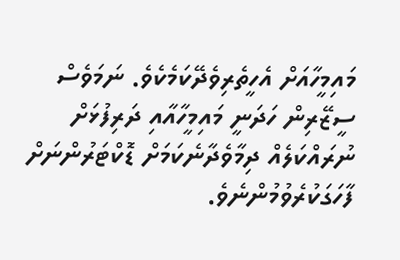މައިމީހާއަށް އެހީތެރިވެދޭކަމެކެވެ. ނަމަވެސް ސީޒޭރިން ހަދަނީ މައިމީހާއާއި ދަރިފުޅަށް ނުރައްކަލެއް ދިމާވެދާނެކަމަށް ޑޮކްޓަރުންނަށް ފާހަގަކުރެވުމުންނެވެ.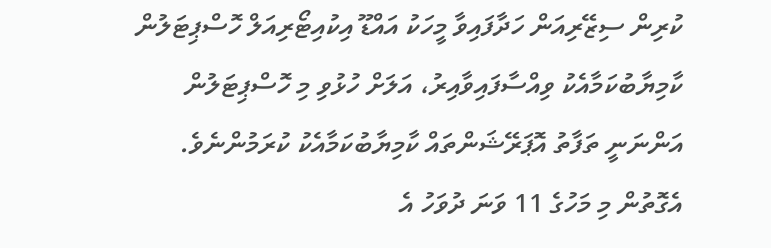ކުރިން ސިޒޭރިއަން ހަދާފައިވާ މީހަކު އައްޑޫ އިކުއިޓޯރިއަލް ހޮސްޕިޓަލުން ކާމިޔާބުކަމާއެކު ވިއްސާފައިވާއިރު، އަލަށް ހުޅުވި މި ހޮސްޕިޓަލުން އަންނަނީ ތަފާތު އޮޕަރޭޝަންތައް ކާމިޔާބުކަމާއެކު ކުރަމުންނެވެ. އެގޮތުން މި މަހުގެ 11 ވަނަ ދުވަހު އެ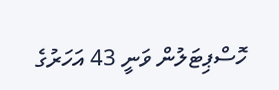ހޮސްޕިޓަލުން ވަނީ 43 އަހަރުގެ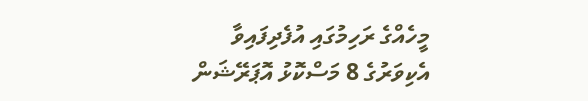މީހެއްގެ ރަހިމުގައި އުފެދިފައިވާ އެކިވަރުގެ 8 މަސްކޮޅު އޮޕަރޭޝަން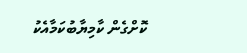ކޮށްގެން ކާމިޔާބުކަމާއެކު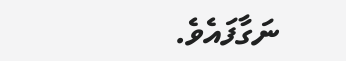ނަގާފައެވެ.